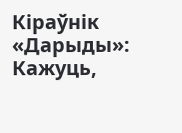Кіраўнік «Дарыды»: Кажуць,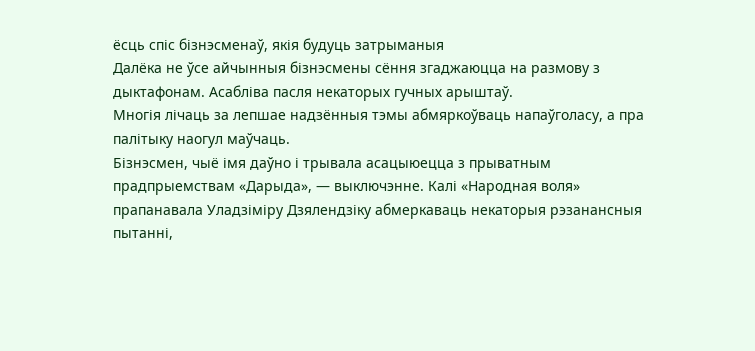ёсць спіс бізнэсменаў, якія будуць затрыманыя
Далёка не ўсе айчынныя бізнэсмены сёння згаджаюцца на размову з дыктафонам. Асабліва пасля некаторых гучных арыштаў.
Многія лічаць за лепшае надзённыя тэмы абмяркоўваць напаўголасу, а пра палітыку наогул маўчаць.
Бізнэсмен, чыё імя даўно і трывала асацыюецца з прыватным прадпрыемствам «Дарыда», — выключэнне. Калі «Народная воля» прапанавала Уладзіміру Дзялендзіку абмеркаваць некаторыя рэзанансныя пытанні,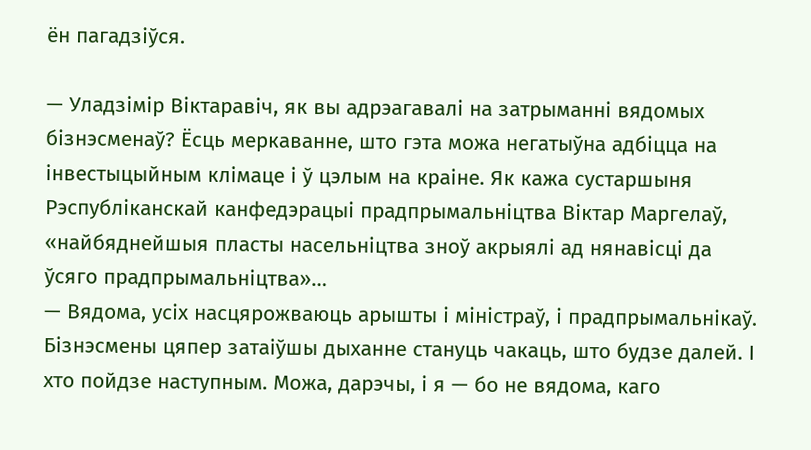ён пагадзіўся.

— Уладзімір Віктаравіч, як вы адрэагавалі на затрыманні вядомых бізнэсменаў? Ёсць меркаванне, што гэта можа негатыўна адбіцца на інвестыцыйным клімаце і ў цэлым на краіне. Як кажа сустаршыня Рэспубліканскай канфедэрацыі прадпрымальніцтва Віктар Маргелаў, «найбяднейшыя пласты насельніцтва зноў акрыялі ад нянавісці да ўсяго прадпрымальніцтва»…
— Вядома, усіх насцярожваюць арышты і міністраў, і прадпрымальнікаў. Бізнэсмены цяпер затаіўшы дыханне стануць чакаць, што будзе далей. І хто пойдзе наступным. Можа, дарэчы, і я — бо не вядома, каго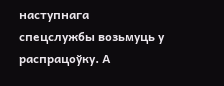наступнага спецслужбы возьмуць у распрацоўку. А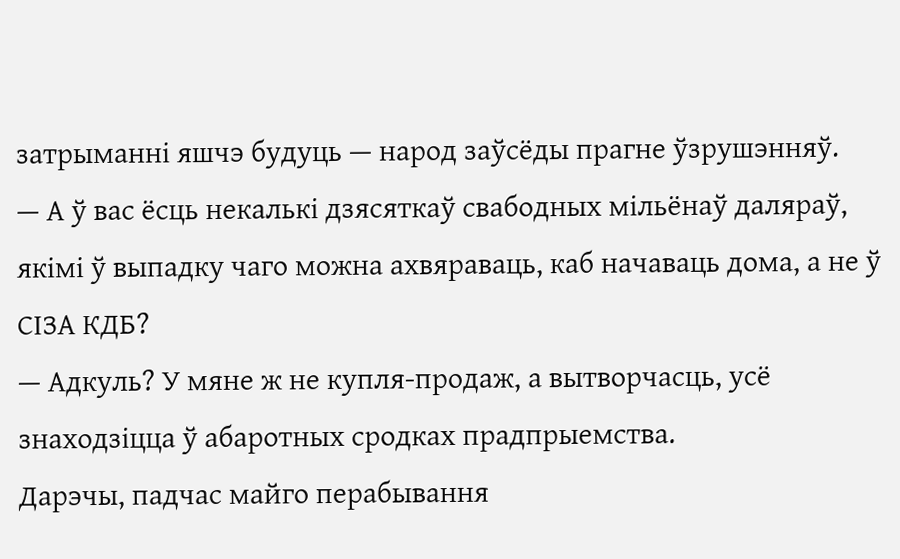затрыманні яшчэ будуць — народ заўсёды прагне ўзрушэнняў.
— А ў вас ёсць некалькі дзясяткаў свабодных мільёнаў даляраў, якімі ў выпадку чаго можна ахвяраваць, каб начаваць дома, а не ў СІЗА КДБ?
— Адкуль? У мяне ж не купля-продаж, а вытворчасць, усё знаходзіцца ў абаротных сродках прадпрыемства.
Дарэчы, падчас майго перабывання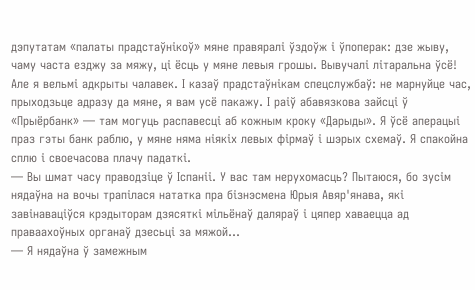дэпутатам «палаты прадстаўнікоў» мяне правяралі ўздоўж і ўпоперак: дзе жыву, чаму часта езджу за мяжу, ці ёсць у мяне левыя грошы. Вывучалі літаральна ўсё! Але я вельмі адкрыты чалавек. І казаў прадстаўнікам спецслужбаў: не марнуйце час, прыходзьце адразу да мяне, я вам усё пакажу. І раіў абавязкова зайсці ў «Прыёрбанк» — там могуць распавесці аб кожным кроку «Дарыды». Я ўсё аперацыі праз гэты банк раблю, у мяне няма ніякіх левых фірмаў і шэрых схемаў. Я спакойна сплю і своечасова плачу падаткі.
— Вы шмат часу праводзіце ў Іспаніі. У вас там нерухомасць? Пытаюся, бо зусім нядаўна на вочы трапілася нататка пра бізнэсмена Юрыя Авяр'янава, які завінаваціўся крэдыторам дзясяткі мільёнаў даляраў і цяпер хаваецца ад праваахоўных органаў дзесьці за мяжой…
— Я нядаўна ў замежным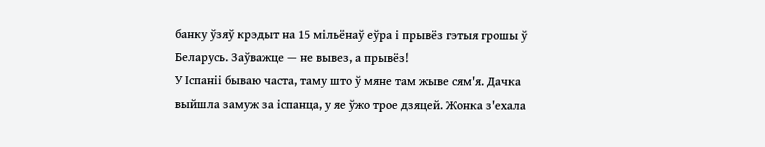банку ўзяў крэдыт на 15 мільёнаў еўра і прывёз гэтыя грошы ў Беларусь. Заўважце — не вывез, а прывёз!
У Іспаніі бываю часта, таму што ў мяне там жыве сям'я. Дачка выйшла замуж за іспанца, у яе ўжо трое дзяцей. Жонка з'ехала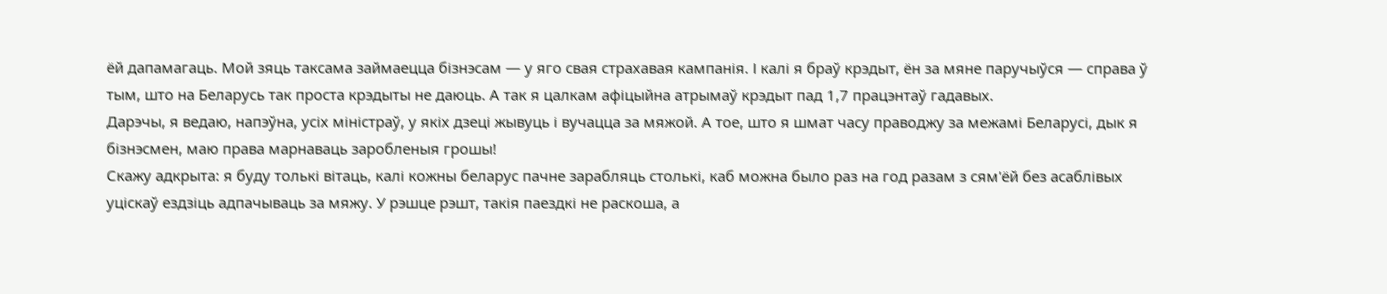ёй дапамагаць. Мой зяць таксама займаецца бізнэсам — у яго свая страхавая кампанія. І калі я браў крэдыт, ён за мяне паручыўся — справа ў тым, што на Беларусь так проста крэдыты не даюць. А так я цалкам афіцыйна атрымаў крэдыт пад 1,7 працэнтаў гадавых.
Дарэчы, я ведаю, напэўна, усіх міністраў, у якіх дзеці жывуць і вучацца за мяжой. А тое, што я шмат часу праводжу за межамі Беларусі, дык я бізнэсмен, маю права марнаваць заробленыя грошы!
Скажу адкрыта: я буду толькі вітаць, калі кожны беларус пачне зарабляць столькі, каб можна было раз на год разам з сям'ёй без асаблівых уціскаў ездзіць адпачываць за мяжу. У рэшце рэшт, такія паездкі не раскоша, а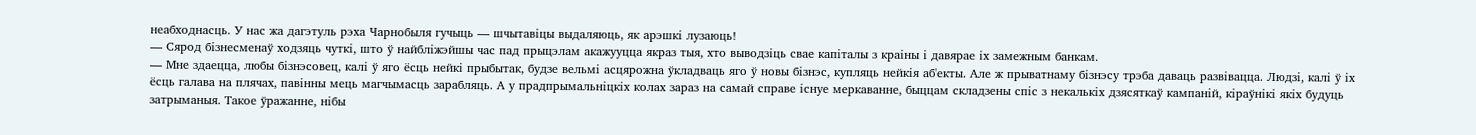неабходнасць. У нас жа дагэтуль рэха Чарнобыля гучыць — шчытавіцы выдаляюць, як арэшкі лузаюць!
— Сярод бізнесменаў ходзяць чуткі, што ў найбліжэйшы час пад прыцэлам акажууцца якраз тыя, хто выводзіць свае капіталы з краіны і давярае іх замежным банкам.
— Мне здаецца, любы бізнэсовец, калі ў яго ёсць нейкі прыбытак, будзе вельмі асцярожна ўкладваць яго ў новы бізнэс, купляць нейкія аб'екты. Але ж прыватнаму бізнэсу трэба даваць развівацца. Людзі, калі ў іх ёсць галава на плячах, павінны мець магчымасць зарабляць. А у прадпрымальніцкіх колах зараз на самай справе існуе меркаванне, быццам складзены спіс з некалькіх дзясяткаў кампаній, кіраўнікі якіх будуць затрыманыя. Такое ўражанне, нібы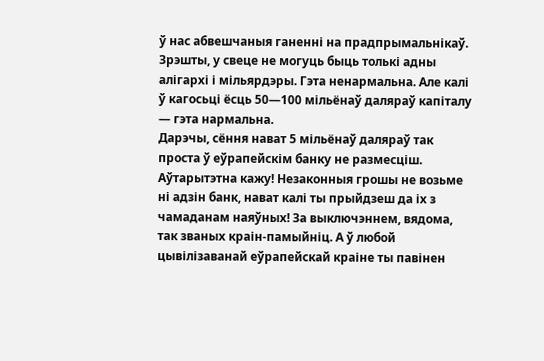ў нас абвешчаныя ганенні на прадпрымальнікаў. Зрэшты, у свеце не могуць быць толькі адны алігархі і мільярдэры. Гэта ненармальна. Але калі ў кагосьці ёсць 50—100 мільёнаў даляраў капіталу — гэта нармальна.
Дарэчы, сёння нават 5 мільёнаў даляраў так проста ў еўрапейскім банку не размесціш. Аўтарытэтна кажу! Незаконныя грошы не возьме ні адзін банк, нават калі ты прыйдзеш да іх з чамаданам наяўных! За выключэннем, вядома, так званых краін-памыйніц. А ў любой цывілізаванай еўрапейскай краіне ты павінен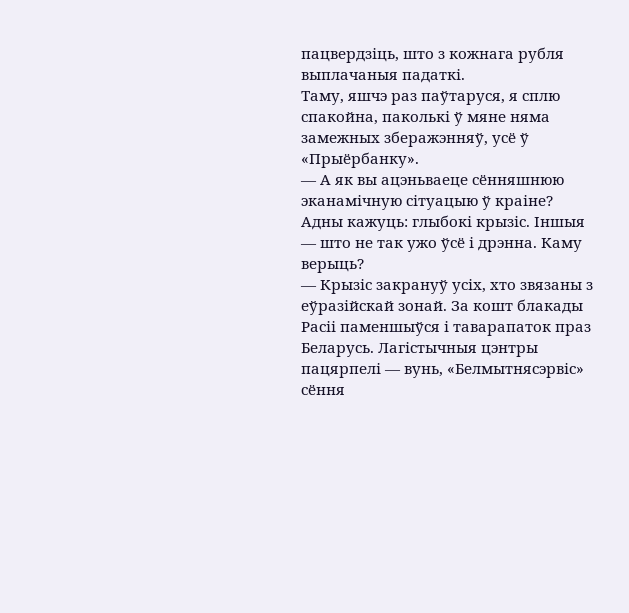пацвердзіць, што з кожнага рубля выплачаныя падаткі.
Таму, яшчэ раз паўтаруся, я сплю спакойна, паколькі ў мяне няма замежных зберажэнняў, усё ў «Прыёрбанку».
— А як вы ацэньваеце сённяшнюю эканамічную сітуацыю ў краіне? Адны кажуць: глыбокі крызіс. Іншыя — што не так ужо ўсё і дрэнна. Каму верыць?
— Крызіс закрануў усіх, хто звязаны з еўразійскай зонай. За кошт блакады Расіі паменшыўся і таварапаток праз Беларусь. Лагістычныя цэнтры пацярпелі — вунь, «Белмытнясэрвіс» сёння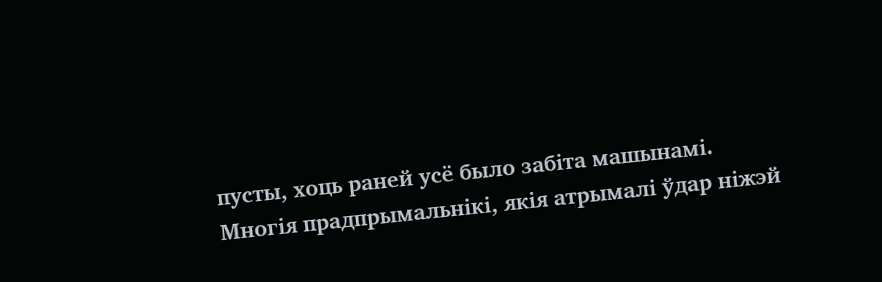пусты, хоць раней усё было забіта машынамі.
Многія прадпрымальнікі, якія атрымалі ўдар ніжэй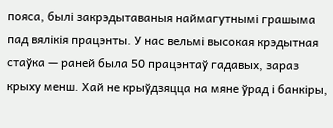пояса, былі закрэдытаваныя наймагутнымі грашыма пад вялікія працэнты. У нас вельмі высокая крэдытная стаўка — раней была 50 працэнтаў гадавых, зараз крыху менш. Хай не крыўдзяцца на мяне ўрад і банкіры,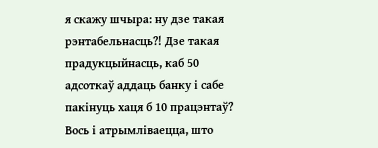я скажу шчыра: ну дзе такая рэнтабельнасць?! Дзе такая прадукцыйнасць, каб 50 адсоткаў аддаць банку і сабе пакінуць хаця б 10 працэнтаў? Вось і атрымліваецца, што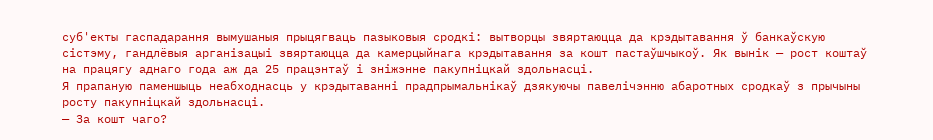суб'екты гаспадарання вымушаныя прыцягваць пазыковыя сродкі: вытворцы звяртаюцца да крэдытавання ў банкаўскую сістэму, гандлёвыя арганізацыі звяртаюцца да камерцыйнага крэдытавання за кошт пастаўшчыкоў. Як вынік — рост коштаў на працягу аднаго года аж да 25 працэнтаў і зніжэнне пакупніцкай здольнасці.
Я прапаную паменшыць неабходнасць у крэдытаванні прадпрымальнікаў дзякуючы павелічэнню абаротных сродкаў з прычыны росту пакупніцкай здольнасці.
— За кошт чаго?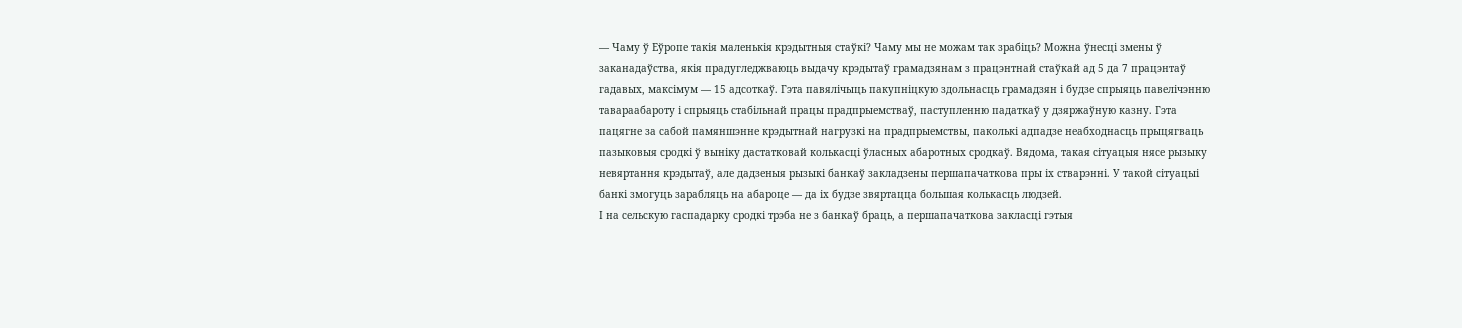— Чаму ў Еўропе такія маленькія крэдытныя стаўкі? Чаму мы не можам так зрабіць? Можна ўнесці змены ў заканадаўства, якія прадугледжваюць выдачу крэдытаў грамадзянам з працэнтнай стаўкай ад 5 да 7 працэнтаў гадавых, максімум — 15 адсоткаў. Гэта павялічыць пакупніцкую здольнасць грамадзян і будзе спрыяць павелічэнню тавараабароту і спрыяць стабільнай працы прадпрыемстваў, паступленню падаткаў у дзяржаўную казну. Гэта пацягне за сабой памяншэнне крэдытнай нагрузкі на прадпрыемствы, паколькі адпадзе неабходнасць прыцягваць пазыковыя сродкі ў выніку дастатковай колькасці ўласных абаротных сродкаў. Вядома, такая сітуацыя нясе рызыку невяртання крэдытаў, але дадзеныя рызыкі банкаў закладзены першапачаткова пры іх стварэнні. У такой сітуацыі банкі змогуць зарабляць на абароце — да іх будзе звяртацца большая колькасць людзей.
І на сельскую гаспадарку сродкі трэба не з банкаў браць, а першапачаткова закласці гэтыя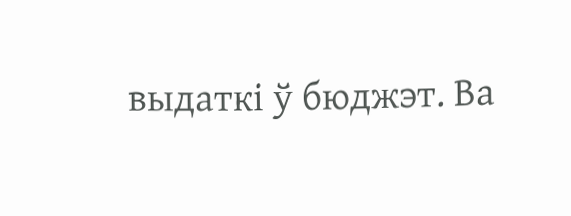выдаткі ў бюджэт. Ва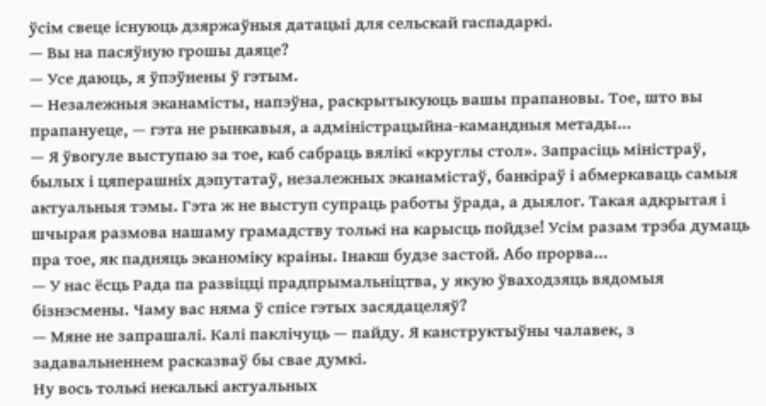ўсім свеце існуюць дзяржаўныя датацыі для сельскай гаспадаркі.
— Вы на пасяўную грошы даяце?
— Усе даюць, я ўпэўнены ў гэтым.
— Незалежныя эканамісты, напэўна, раскрытыкуюць вашы прапановы. Тое, што вы прапануеце, — гэта не рынкавыя, а адміністрацыйна-камандныя метады…
— Я ўвогуле выступаю за тое, каб сабраць вялікі «круглы стол». Запрасіць міністраў, былых і цяперашніх дэпутатаў, незалежных эканамістаў, банкіраў і абмеркаваць самыя актуальныя тэмы. Гэта ж не выступ супраць работы ўрада, а дыялог. Такая адкрытая і шчырая размова нашаму грамадству толькі на карысць пойдзе! Усім разам трэба думаць пра тое, як падняць эканоміку краіны. Інакш будзе застой. Або прорва…
— У нас ёсць Рада па развіцці прадпрымальніцтва, у якую ўваходзяць вядомыя бізнэсмены. Чаму вас няма ў спісе гэтых засядацеляў?
— Мяне не запрашалі. Калі паклічуць — пайду. Я канструктыўны чалавек, з задавальненнем расказваў бы свае думкі.
Ну вось толькі некалькі актуальных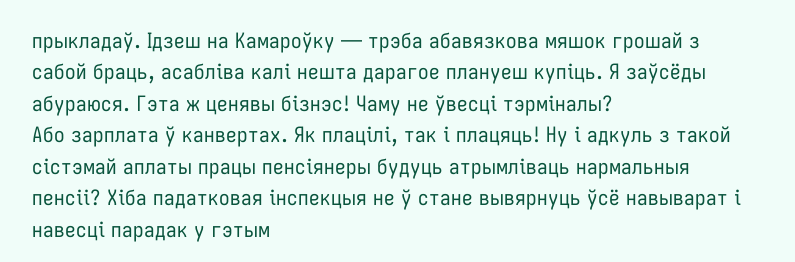прыкладаў. Ідзеш на Камароўку — трэба абавязкова мяшок грошай з сабой браць, асабліва калі нешта дарагое плануеш купіць. Я заўсёды абураюся. Гэта ж ценявы бізнэс! Чаму не ўвесці тэрміналы?
Або зарплата ў канвертах. Як плацілі, так і плацяць! Ну і адкуль з такой сістэмай аплаты працы пенсіянеры будуць атрымліваць нармальныя пенсіі? Хіба падатковая інспекцыя не ў стане вывярнуць ўсё навыварат і навесці парадак у гэтым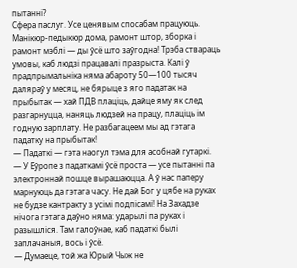пытанні?
Сфера паслуг. Усе ценявым спосабам працуюць. Манікюр-педыкюр дома, рамонт штор, зборка і рамонт мэблі — ды ўсё што заўгодна! Трэба ствараць умовы, каб людзі працавалі празрыста. Калі ў прадпрымальніка няма абароту 50—100 тысяч даляраў у месяц, не бярыце з яго падатак на прыбытак — хай ПДВ плаціць, дайце яму як след разгарнуцца, наняць людзей на працу, плаціць ім годную зарплату. Не разбагацеем мы ад гэтага падатку на прыбытак!
— Падаткі — гэта наогул тэма для асобнай гутаркі.
— У Еўропе з падаткамі ўсё проста — усе пытанні па электроннай пошце вырашаюцца. А ў нас паперу марнуюць да гэтага часу. Не дай Бог у цябе на руках не будзе кантракту з усімі подпісамі! На Захадзе нічога гэтага даўно няма: ударылі па руках і разышліся. Там галоўнае, каб падаткі былі заплачаныя, вось і ўсё.
— Думаеце, той жа Юрый Чыж не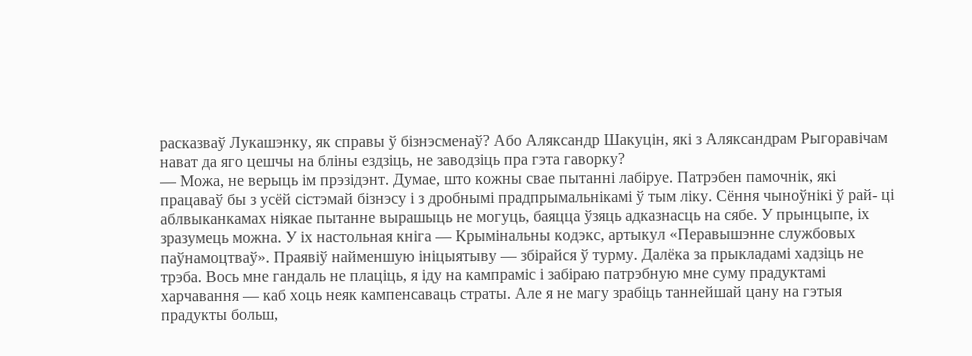расказваў Лукашэнку, як справы ў бізнэсменаў? Або Аляксандр Шакуцін, які з Аляксандрам Рыгоравічам нават да яго цешчы на бліны ездзіць, не заводзіць пра гэта гаворку?
— Можа, не верыць ім прэзідэнт. Думае, што кожны свае пытанні лабіруе. Патрэбен памочнік, які працаваў бы з усёй сістэмай бізнэсу і з дробнымі прадпрымальнікамі ў тым ліку. Сёння чыноўнікі ў рай- ці аблвыканкамах ніякае пытанне вырашыць не могуць, баяцца ўзяць адказнасць на сябе. У прынцыпе, іх зразумець можна. У іх настольная кніга — Крымінальны кодэкс, артыкул «Перавышэнне службовых паўнамоцтваў». Праявіў найменшую ініцыятыву — збірайся ў турму. Далёка за прыкладамі хадзіць не трэба. Вось мне гандаль не плаціць, я іду на кампраміс і забіраю патрэбную мне суму прадуктамі харчавання — каб хоць неяк кампенсаваць страты. Але я не магу зрабіць таннейшай цану на гэтыя прадукты больш,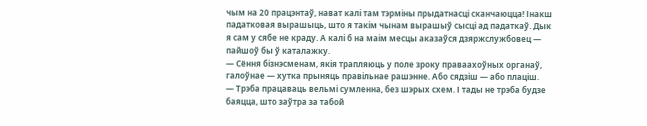чым на 20 працэнтаў, нават калі там тэрміны прыдатнасці сканчаюцца! Інакш падатковая вырашыць, што я такім чынам вырашыў сысці ад падаткаў. Дык я сам у сябе не краду. А калі б на маім месцы аказаўся дзяржслужбовец — пайшоў бы ў каталажку.
— Сёння бізнэсменам, якія трапляюць у поле зроку праваахоўных органаў, галоўнае — хутка прыняць правільнае рашэнне. Або сядзіш — або плаціш.
— Трэба працаваць вельмі сумленна, без шэрых схем. І тады не трэба будзе баяцца, што заўтра за табой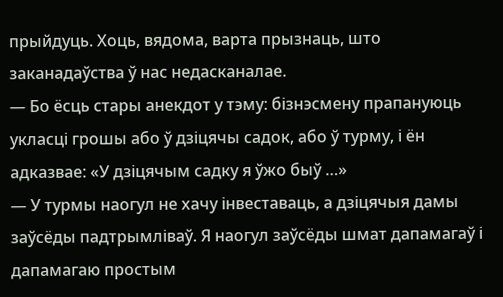прыйдуць. Хоць, вядома, варта прызнаць, што заканадаўства ў нас недасканалае.
— Бо ёсць стары анекдот у тэму: бізнэсмену прапануюць укласці грошы або ў дзіцячы садок, або ў турму, і ён адказвае: «У дзіцячым садку я ўжо быў …»
— У турмы наогул не хачу інвеставаць, а дзіцячыя дамы заўсёды падтрымліваў. Я наогул заўсёды шмат дапамагаў і дапамагаю простым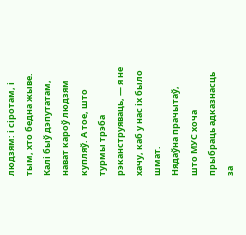людзям: і сіротам, і тым, хто бедна жыве. Калі быў дэпутатам, нават кароў людзям купляў. А тое, што турмы трэба рэканструяваць, — я не хачу, каб у нас іх было шмат.
Нядаўна прачытаў, што МУС хоча прыбраць адказнасць за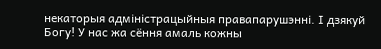некаторыя адміністрацыйныя правапарушэнні. І дзякуй Богу! У нас жа сёння амаль кожны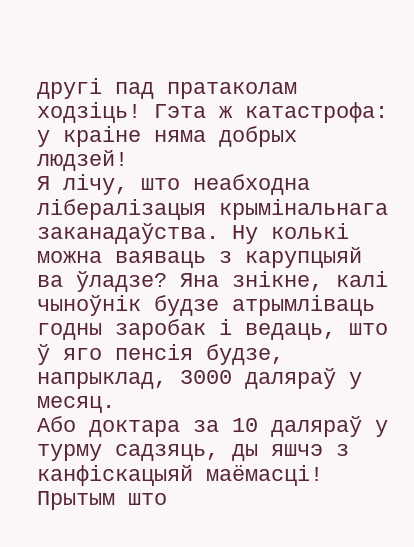другі пад пратаколам ходзіць! Гэта ж катастрофа: у краіне няма добрых людзей!
Я лічу, што неабходна лібералізацыя крымінальнага заканадаўства. Ну колькі можна ваяваць з карупцыяй ва ўладзе? Яна знікне, калі чыноўнік будзе атрымліваць годны заробак і ведаць, што ў яго пенсія будзе, напрыклад, 3000 даляраў у месяц.
Або доктара за 10 даляраў у турму садзяць, ды яшчэ з канфіскацыяй маёмасці! Прытым што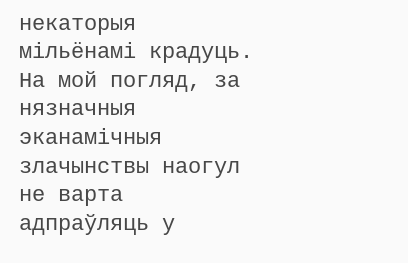некаторыя мільёнамі крадуць. На мой погляд, за нязначныя эканамічныя злачынствы наогул не варта адпраўляць у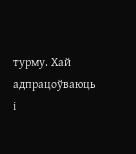турму. Хай адпрацоўваюць і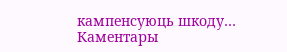кампенсуюць шкоду…
Каментары